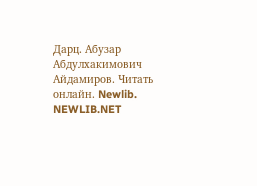Дарц. Абузар Абдулхакимович Айдамиров. Читать онлайн. Newlib. NEWLIB.NET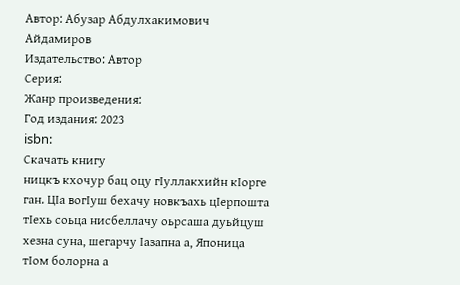Автор: Абузар Абдулхакимович Айдамиров
Издательство: Автор
Серия:
Жанр произведения:
Год издания: 2023
isbn:
Скачать книгу
ницкъ кхочур бац оцу гIуллакхийн кIорге ган. ЦIa вогIуш бехачу новкъахь цIерпошта тIехь соьца нисбеллачу оьрсаша дуьйцуш хезна суна, шегарчу Iазапна а, Японица тIом болорна а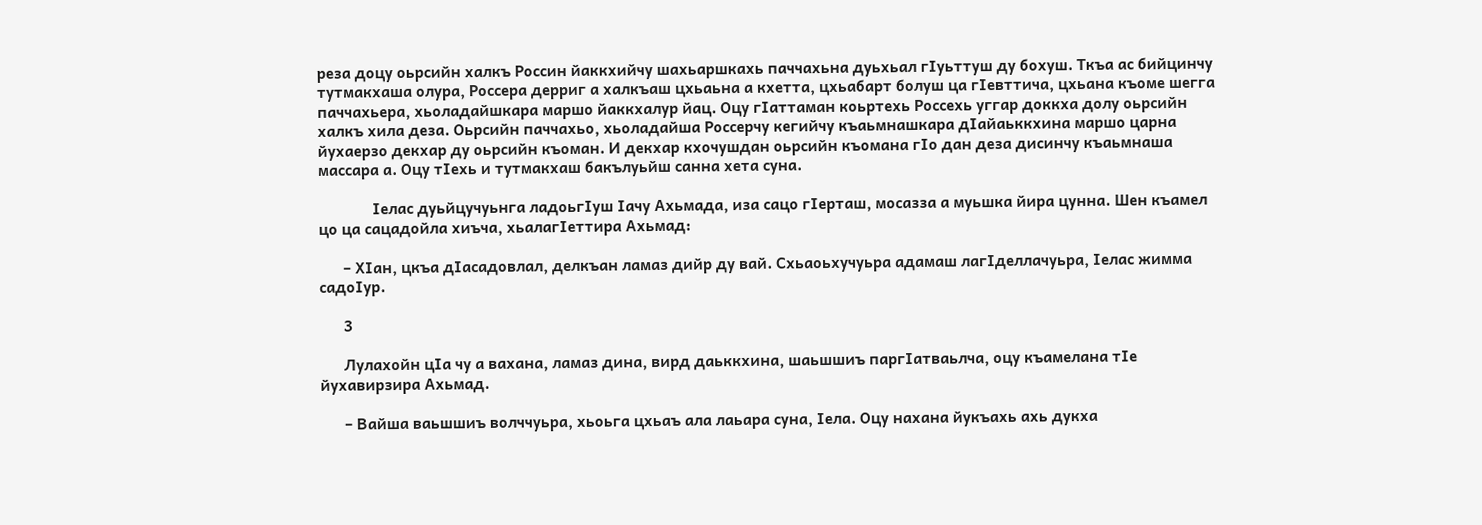реза доцу оьрсийн халкъ Россин йаккхийчу шахьаршкахь паччахьна дуьхьал гIуьттуш ду бохуш. Ткъа ас бийцинчу тутмакхаша олура, Россера дерриг а халкъаш цхьаьна а кхетта, цхьабарт болуш ца гIевттича, цхьана къоме шегга паччахьера, хьоладайшкара маршо йаккхалур йац. Оцу гIаттаман коьртехь Россехь уггар доккха долу оьрсийн халкъ хила деза. Оьрсийн паччахьо, хьоладайша Россерчу кегийчу къаьмнашкара дIайаьккхина маршо царна йухаерзо декхар ду оьрсийн къоман. И декхар кхочушдан оьрсийн къомана гIo дан деза дисинчу къаьмнаша массара а. Оцу тIехь и тутмакхаш бакълуьйш санна хета суна.

      Iелас дуьйцучуьнга ладоьгIуш Iачу Ахьмада, иза сацо гIерташ, мосазза а муьшка йира цунна. Шен къамел цо ца сацадойла хиъча, хьалагIеттира Ахьмад:

      – ХIан, цкъа дIасадовлал, делкъан ламаз дийр ду вай. Схьаоьхучуьра адамаш лагIделлачуьра, Iелас жимма садоIур.

      3

      Лулахойн цIа чу а вахана, ламаз дина, вирд даьккхина, шаьшшиъ паргIатваьлча, оцу къамелана тIе йухавирзира Ахьмад.

      – Вайша ваьшшиъ волччуьра, хьоьга цхьаъ ала лаьара суна, Iела. Оцу нахана йукъахь ахь дукха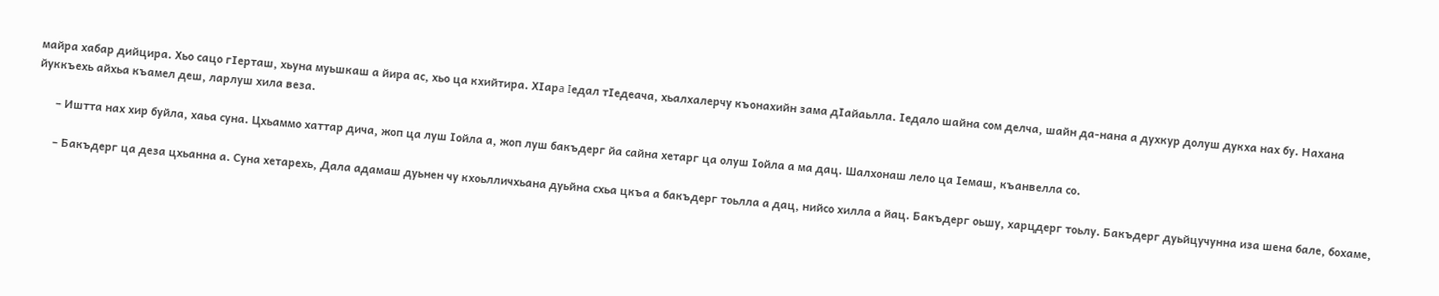майра хабар дийцира. Хьо сацо гIерташ, хьуна муьшкаш а йира ас, хьо ца кхийтира. ХIaрa Iедал тIедеача, хьалхалерчу къонахийн зама дIайаьлла. Iедало шайна сом делча, шайн да-нана а духкур долуш дукха нах бу. Нахана йуккъехь айхьа къамел деш, ларлуш хила веза.

      – Иштта нах хир буйла, хаьа суна. Цхьаммо хаттар дича, жоп ца луш Iойла а, жоп луш бакъдерг йа сайна хетарг ца олуш Iойла а ма дац. Шалхонаш лело ца Iемаш, къанвелла со.

      – Бакъдерг ца деза цхьанна а. Суна хетарехь, Дала адамаш дуьнен чу кхоьлличхьана дуьйна схьа цкъа а бакъдерг тоьлла а дац, нийсо хилла а йац. Бакъдерг оьшу, харцдерг тоьлу. Бакъдерг дуьйцучунна иза шена бале, бохаме,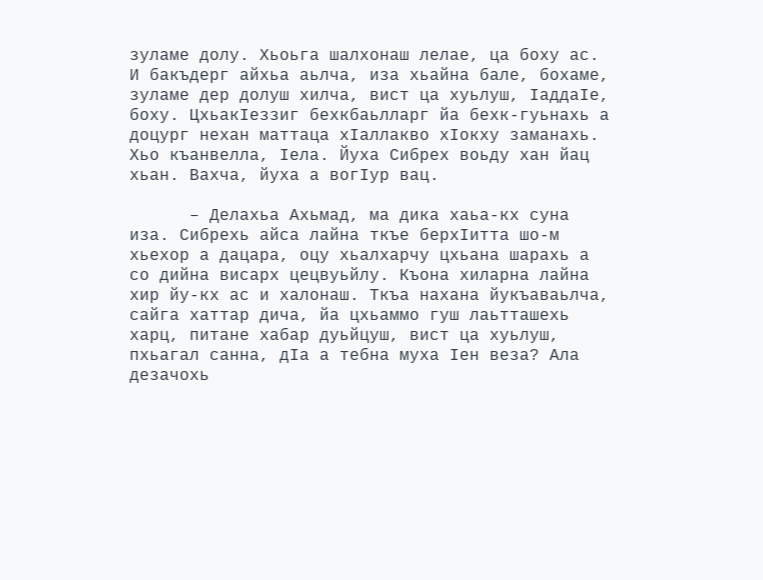зуламе долу. Хьоьга шалхонаш лелае, ца боху ас. И бакъдерг айхьа аьлча, иза хьайна бале, бохаме, зуламе дер долуш хилча, вист ца хуьлуш, IаддаIе, боху. ЦхьакIеззиг бехкбаьлларг йа бехк-гуьнахь а доцург нехан маттаца хIаллакво хIокху заманахь. Хьо къанвелла, Iела. Йуха Сибрех воьду хан йац хьан. Вахча, йуха а вогIур вац.

      – Делахьа Ахьмад, ма дика хаьа-кх суна иза. Сибрехь айса лайна ткъе берхIитта шо-м хьехор а дацара, оцу хьалхарчу цхьана шарахь а со дийна висарх цецвуьйлу. Къона хиларна лайна хир йу-кх ас и халонаш. Ткъа нахана йукъаваьлча, сайга хаттар дича, йа цхьаммо гуш лаьтташехь харц, питане хабар дуьйцуш, вист ца хуьлуш, пхьагал санна, дIа а тебна муха Iен веза? Ала дезачохь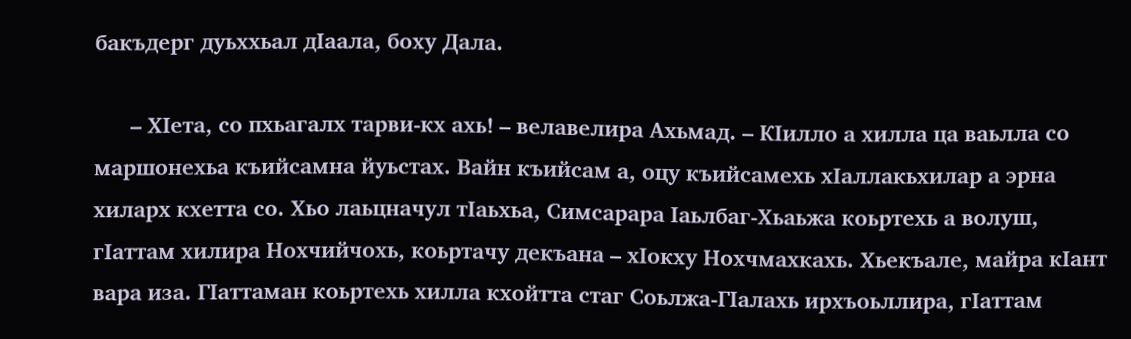бакъдерг дуьххьал дIаала, боху Дала.

      – ХIета, со пхьагалх тарви-кх ахь! – велавелира Ахьмад. – КIилло а хилла ца ваьлла со маршонехьа къийсамна йуьстах. Вайн къийсам а, оцу къийсамехь хIаллакьхилар а эрна хиларх кхетта со. Хьо лаьцначул тIаьхьа, Симсарара Iаьлбаг-Хьаьжа коьртехь а волуш, гIаттам хилира Нохчийчохь, коьртачу декъана – хIокху Нохчмахкахь. Хьекъале, майра кIант вара иза. ГIаттаман коьртехь хилла кхойтта стаг Соьлжа-ГIалахь ирхъоьллира, гIаттам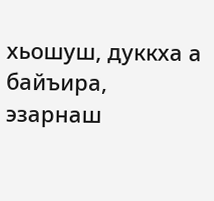хьошуш, дуккха а байъира, эзарнаш